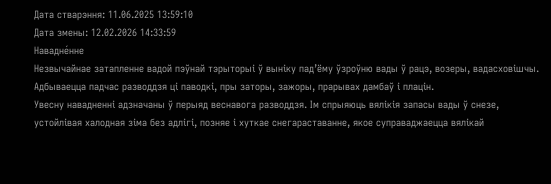Дата стварэння: 11.06.2025 13:59:10
Дата змены: 12.02.2026 14:33:59
Навадне́нне
Незвычайнае затапленне вадой пэўнай тэрыторыі ў выніку пад’ёму ўзроўню вады ў рацэ, возеры, вадасховішчы.
Адбываецца падчас разводдзя ці паводкі, пры заторы, зажоры, прарывах дамбаў і плацін.
Увесну навадненні адзначаны ў перыяд веснавога разводдзя. Ім спрыяюць вялікія запасы вады ў снезе, устойлівая халодная зіма без адлігі, позняе і хуткае снегараставанне, якое суправаджаецца вялікай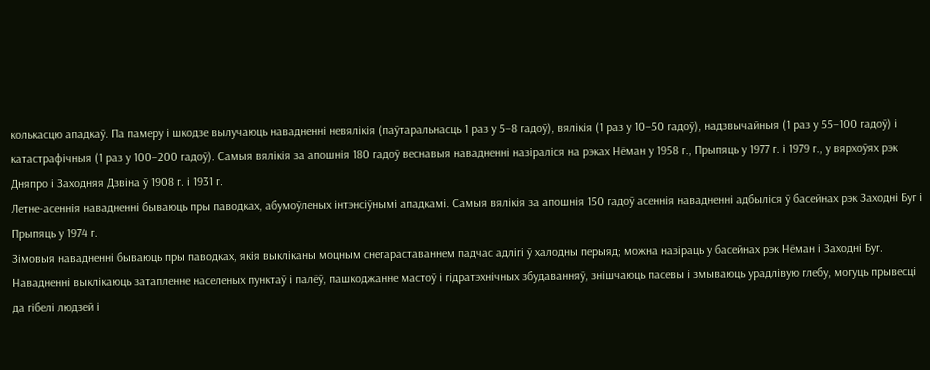колькасцю ападкаў. Па памеру і шкодзе вылучаюць навадненні невялікія (паўтаральнасць 1 раз у 5–8 гадоў), вялікія (1 раз у 10–50 гадоў), надзвычайныя (1 раз у 55–100 гадоў) і катастрафічныя (1 раз у 100–200 гадоў). Самыя вялікія за апошнія 180 гадоў веснавыя навадненні назіраліся на рэках Нёман у 1958 г., Прыпяць у 1977 г. і 1979 г., у вярхоўях рэк Дняпро і Заходняя Дзвіна ў 1908 г. і 1931 г.
Летне-асеннія навадненні бываюць пры паводках, абумоўленых інтэнсіўнымі ападкамі. Самыя вялікія за апошнія 150 гадоў асеннія навадненні адбыліся ў басейнах рэк Заходні Буг і Прыпяць у 1974 г.
Зімовыя навадненні бываюць пры паводках, якія выкліканы моцным снегараставаннем падчас адлігі ў халодны перыяд; можна назіраць у басейнах рэк Нёман і Заходні Буг.
Навадненні выклікаюць затапленне населеных пунктаў і палёў, пашкоджанне мастоў і гідратэхнічных збудаванняў, знішчаюць пасевы і змываюць урадлівую глебу, могуць прывесці да гібелі людзей і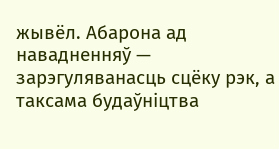жывёл. Абарона ад навадненняў — зарэгуляванасць сцёку рэк, а таксама будаўніцтва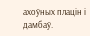ахоўных плацін і дамбаў.